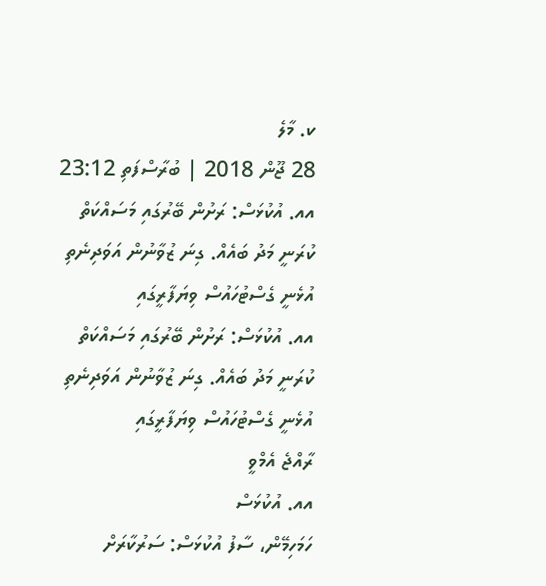ކ. މާލެ
28 ޖޫން 2018 | ބުރާސްފަތި 23:12
އއ. އުކުޅަސް: ރަށުން ބޭރުގައި މަސައްކަތް ކުރަނީ މަދު ބައެއް. ގިނަ ޒުވާނުން އަވަދިނެތި އުޅެނީ ގެސްޓުހައުސް ވިޔަފާރީގައި
އއ. އުކުޅަސް: ރަށުން ބޭރުގައި މަސައްކަތް ކުރަނީ މަދު ބައެއް. ގިނަ ޒުވާނުން އަވަދިނެތި އުޅެނީ ގެސްޓުހައުސް ވިޔަފާރީގައި
ރާއްޖެ އެމްވީ
އއ. އުކުޅަސް
ހަމަހިމޭން، ސާފު އުކުޅަސް: ސަރުކާރަށް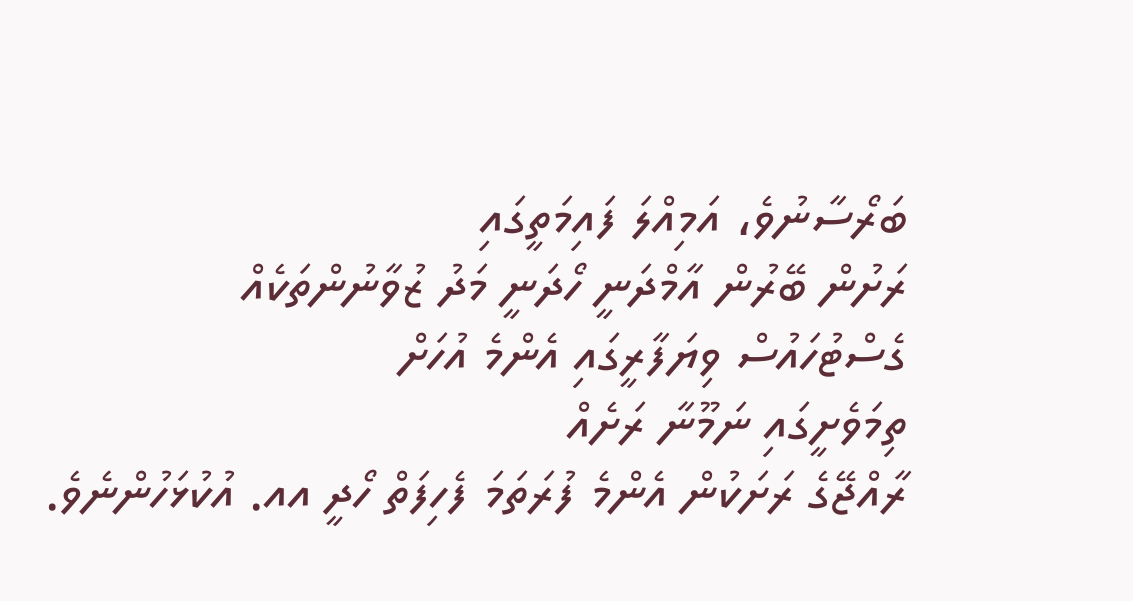ބަރޯސާނުވެ، އަމިއްލަ ފައިމަތީގައި
ރަށުން ބޭރުން އާމްދަނީ ހޯދަނީ މަދު ޒުވާނުންތަކެއް
ގެސްޓުހައުސް ވިޔަފާރީގައި އެންމެ އުހަށް
ތިމަވެށީގައި ނަމޫނާ ރަށެއް
ރާއްޖޭގެ ރަށަކުން އެންމެ ފުރަތަމަ ފެހިފަތް ހޯދީ އއ. އުކުޅަހުންނެވެ.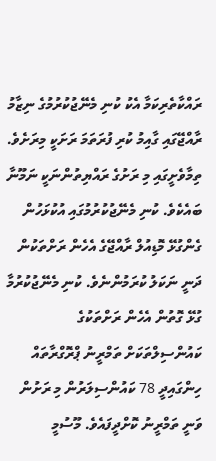ރައްކާތެރިކަމާ އެކު ކުނި މެނޭޖުކުރުމުގެ ނިޒާމު ރާއްޖޭގައި ގާއިމު ކުރި ފުރަތަމަ ރަށަކީ މިރަށެވެ. ތިމާވެށީގައި މި ރަށުގެ ރައްޔިތުންނަކީ ނަމޫނާ ބައެކެވެ. ކުނި މެނޭޖުކުރުމުގައި އުކުޅަހުން ގެންގުޅޭ މޮޑިއުލް ރާއްޖޭގެ އެހެން ރަށްތަކުން ދަނީ ނަކަލު ކުރަމުންނެވެ. ކުނި މެނޭޖުކުރުމާ ގުޅޭ ގޮތުން އެހެން ރަށްތަކުގެ ކައުންސިލްތަކަށް ތަމްރީނު ޕްރޮގްރާތައް ހިންގައިދީ 78 ކައުންސިލަރުން މި ރަށުން ވަނީ ތަމްރީނު ކޮށްދީފައެވެ. މޫސުމީ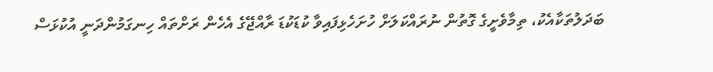ބަދަލުތަކާއެކު، ތިމާވެށީގެ ގޮތުން ނުރައްކަލަށް ހުށަހެޅިފައިވާ ކުޑަކުޑަ ރާއްޖޭގެ އެހެން ރަށްތައް ހިނގަމުންދަނީ އުކުޅަސް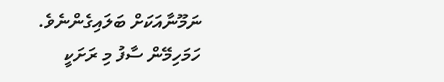ނަމޫނާއަކަށް ބަލައިގެންނެވެ.
ހަމަހިމޭން ސާފު މި ރަށަކީ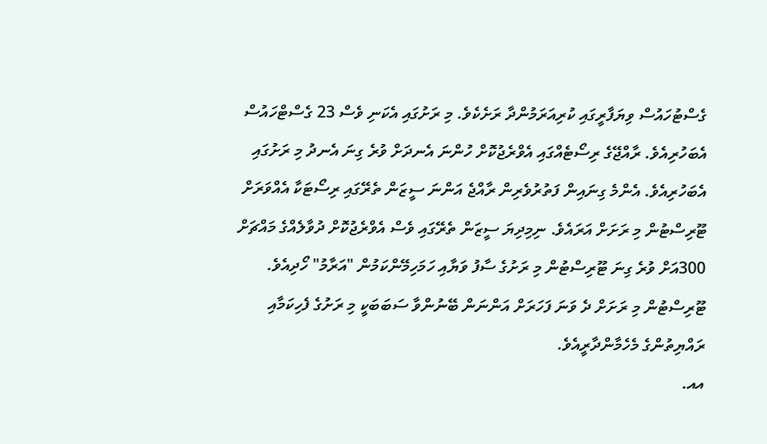ގެސްޓުހައުސް ވިޔަފާރީގައި ކުރިއަރަމުންދާ ރަށެކެވެ. މި ރަށުގައި އެކަނި ވެސް 23 ގެސްޓްހައުސް އެބަހުރިއެވެ. ރާއްޖޭގެ ރިސޯޓެއްގައި އެވްރެޖުކޮށް ހުންނަ އެނދަށް ވުރެ ގިނަ އެނދު މި ރަށުގައި އެބަހުރިއެވެ. އެންމެ ގިނައިން ފަތުރުވެރިން ރާއްޖެ އަންނަ ސީޒަން ތެރޭގައި ރިސޯޓަކާ އެއްވަރަށް ޓޫރިސްޓުން މި ރަށަށް އަރައެވެ. ނިމިދިޔަ ސީޒަން ތެރޭގައި ވެސް އެވްރެޖުކޮށް ދުވާލެއްގެ މައްޗަށް 300އަށް ވުރެ ގިނަ ޓޫރިސްޓުން މި ރަށުގެ ސާފު ވަޔާއި ހަމަހިމޭންކަމުން "އަރާމު" ހޯދިއެވެ. ޓޫރިސްޓުން މި ރަށަށް ދެ ވަނަ ފަހަރަށް އަންނަން ބޭނުންވާ ސަބަބަކީ މި ރަށުގެ ފެހިކަމާއި ރައްޔިތުންގެ މެހެމާންދާރީއެވެ.
އއ.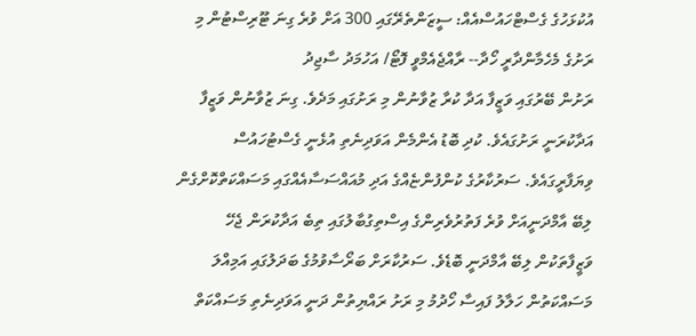އުކުޅަހުގެ ގެސްޓްހައުސްއެއް: ސީޒަންތެރޭގައި 300 އަށް ވުރެ ގިނަ ޓޫރިސްޓުން މި ރަށުގެ މެހެމާންދާރީ ހޯދާ-- ރާއްޖެއެމްވީ ފޮޓޯ/ އަހުމަދު ސާޖިދު
ރަށުން ބޭރުގައި ވަޒީފާ އަދާ ކުރާ ޒުވާނުން މި ރަށުގައި މަދެވެ. ގިނަ ޒުވާނުން ވަޒީފާ އަދާކުރަނީ ރަށުގައެވެ. ކުދި ބޮޑު އެންމެން އަވަދިނެތި އުޅެނީ ގެސްޓުހައުސް ވިޔަފާރީގައެވެ. ސަރުކާރުގެ ކުންފުންޏެއްގެ އަދި މުއައްސަސާއެއްގައި މަސައްކަތްކޮށްގެން ލިބޭ އާމްދަނީއަށް ވުރެ ފަތުރުވެރިންގެ އިސްތިގުބާލުގައި ތިބެ އަދާކުރަން ޖެހޭ ވަޒީފާތަކުން ލިބޭ އާމްދަނީ ބޮޑެވެ. ސަރުކާރަށް ބަރޯސާވުމުގެ ބަދަލުގައި އަމިއްލަ މަސައްކަތުން ހަލާލު ފައިސާ ހޯދުމު މި ރަށު ރައްޔިތުން ދަނީ އަވަދިނެތި މަސައްކަތް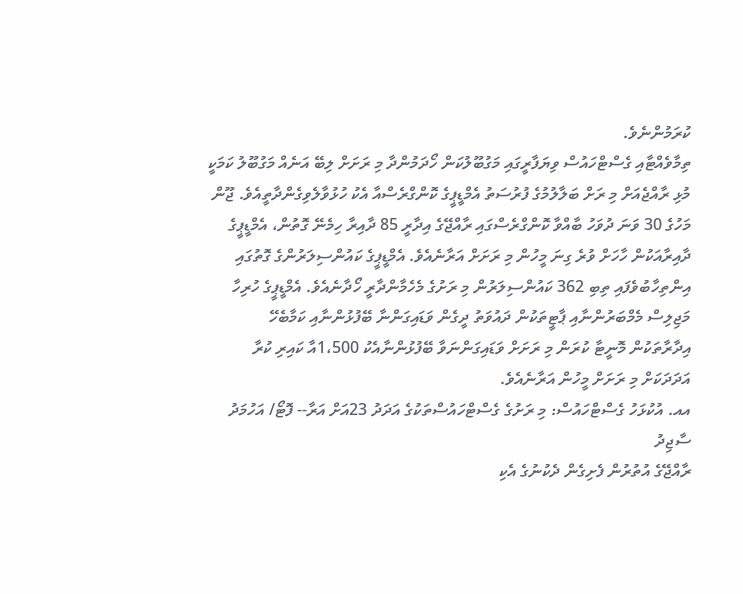ކުރަމުންނެވެ.
ތިމާވެއްޓާއި ގެސްޓްހައުސް ވިޔަފާރީގައި މަގުބޫލުކަން ހޯދަމުންދާ މި ރަށަށް ލިބޭ އަނެއް މަގުބޫލު ކަމަކީ މުޅި ރާއްޖެއަށް މި ރަށް ބަލާލުމުގެ ފުރުސަތު އެމްޑީޕީގެ ކޮންގްރެސްއާ އެކު ހުޅުވާލެވިގެންދާތީއެވެ. ޖޫން މަހުގެ 30 ވަނަ ދުވަހު ބާއްވާ ކޮންގްރެސްގައި ރާއްޖޭގެ އިދާރީ 85 ދާއިރާ ހިމެނޭ ގޮތުން، އެމްޑީޕީގެ ދާއިރާއަކުން ހާހަށް ވުރެ ގިނަ މީހުން މި ރަށަށް އަރާނެއެވެ. އެމްޑީޕީގެ ކައުންސިލަރުންގެ ގޮތުގައި އިންތިހާބުވެފައި ތިބި 362 ކައުންސިލަރުން މި ރަށުގެ މެހެމާންދާރީ ހޯދާނެއެވެ. އެމްޑީޕީގެ ހުރިހާ މަޖިލިސް މެމްބަރުންނާއި ޕާޓީތަކުން ދައުވަތު ދީގެން ވަޑައިގަންނާ ބޭފުޅުންނާއި ކަމާބެހޭ އިދާރާތަކުން މޮނީޓާ ކުރަން މި ރަށަށް ވަޑައިގަންނަވާ ބޭފުޅުންނާއެކު 1،500އާ ކައިރި ކުރާ އަދަދަކަށް މި ރަށަށް މީހުން އަރާނެއެވެ.
އއ. އުކުޅަހު ގެސްޓްހައުސް: މި ރަށުގެ ގެސްޓްހައުސްތަކުގެ އަދަދު 23އަށް އަރާ-- ފޮޓޯ/ އަހުމަދު ސާޖިދު
ރާއްޖޭގެ އުތުރުން ފެށިގެން ދެކުނުގެ އެކި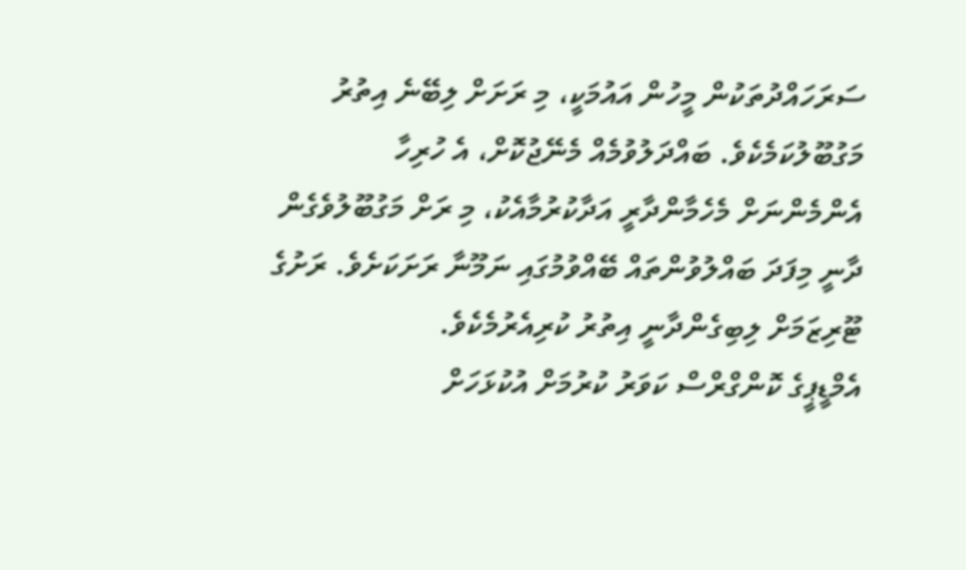ސަރަހައްދުތަކުން މީހުން އައުމަކީ، މި ރަށަށް ލިބޭނެ އިތުރު މަގުބޫލުކަމެކެވެ. ބައްދަލުވުމެއް މެނޭޖުކޮށް، އެ ހުރިހާ އެންމެންނަށް މެހެމާންދާރީ އަދާކުރުމާއެކު، މި ރަށް މަގުބޫލުވެގެން ދާނީ މިފަދަ ބައްލުވުންތައް ބޭއްވުމުގައި ނަމޫނާ ރަށަކަށެވެ. ރަށުގެ ޓޫރިޒަމަށް ލިބިގެންދާނީ އިތުރު ކުރިއެރުމެކެވެ.
އެމްޑީޕީގެ ކޮންގްރްސް ކަވަރު ކުރުމަށް އުކުޅަހަށް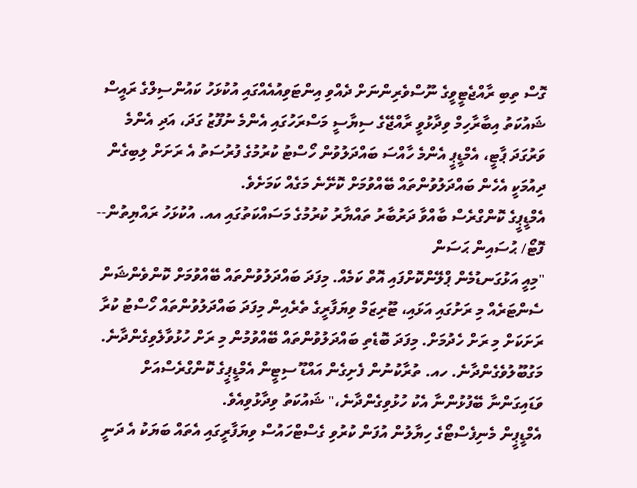ގޮސް ތިބި ރާއްޖެޓީވީގެ ނޫސްވެރިންނަށް ދެއްވި އިންޓަވިއުއެއްގައި އުކުޅަހު ކައުންސިލްގެ ރައީސް ޝައުކަތު އިބާރާހިމް ވިދާޅުވީ ރާއްޖޭގެ ސިޔާސީ މަސްރަހުގައި އެންމެ ނުފޫޒު ގަދަ، އަދި އެންމެ ވަރުގަދަ ޕާޓީ، އެމްޑީޕީ އެންމެ ހާއްސަ ބައްދަލުވުން ހޯސްޓު ކުރުމުގެ ފުރުސަތު އެ ރަށަށް ލިބިގެން ދިއުމަކީ އެހެން ބައްދަލުވުންތައް ބޭއްވުމަށް ކޮށޭނެ މަގެއް ކަމަށެވެ.
އެމްޑީޕީގެ ކޮންގްރެސް ބާއްވާ ދަރުބާރު ތައްޔާރު ކުރުމުގެ މަސައްކަތުގައި އއ. އުކުޅަހު ރައްޔިތުން-- ފޮޓޯ/ ޙުސައިން ޙަސަން
"މިއީ އަޅުގަނޑުމެން ޕްލޭންކޮށްފައި އޮތް ކަމެއް. މިފަދަ ބައްދަލުވުންތައް ބޭއްވުމަށް ކޮންވެންޝަން ސެންޓަރެއް މި ރަށުގައި އަޅައި، ޓޫރިޒަމް ވިޔަފާރީގެ ތެރެއިން މިފަދަ ބައްދަލުވުންތައް ހޯސްޓު ކުރާ ރަށަކަށް މި ރަށް ހެދުމަށް. މިފަދަ ބޮޑެތި ބައްދަލުވުންތައް ބޭއްވުމުން މި ރަށް ހުޅުވާލެވިގެންދާނެ. މަގުބޫލުވެގެންދާނެ. ހއ. ތުރާކުނުން ފެށިގެން އައްޑޫ ސިޓީން އެމްޑީޕީގެ ކޮންގްރެސްއަށް ވަޑައިގަންނާ ބޭފުޅުންނާ އެކު ހުޅުވިގެންދާނެ،" ޝައުކަތު ވިދާޅުވިއެވެ.
އެމްޑީޕީން މެނިފެސްޓޯގެ ހިޔާލުން އުފަން ކުރުވި ގެސްޓްހައުސް ވިޔަފާރީގައި އެތައް ބަޔަކު އެ ދަނީ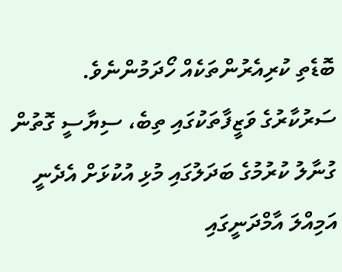ބޮޑެތި ކުރިއެރުންތަކެއް ހޯދަމުންނެވެ. ސަރުކާރުގެ ވަޒީފާތަކުގައި ތިބެ، ސިޔާސީ ގޮތުން ގުނާލު ކުރުމުގެ ބަދަލުގައި މުޅި އުކުޅަށް އެދެނީ އަމިއްލަ އާމްދަނީގައި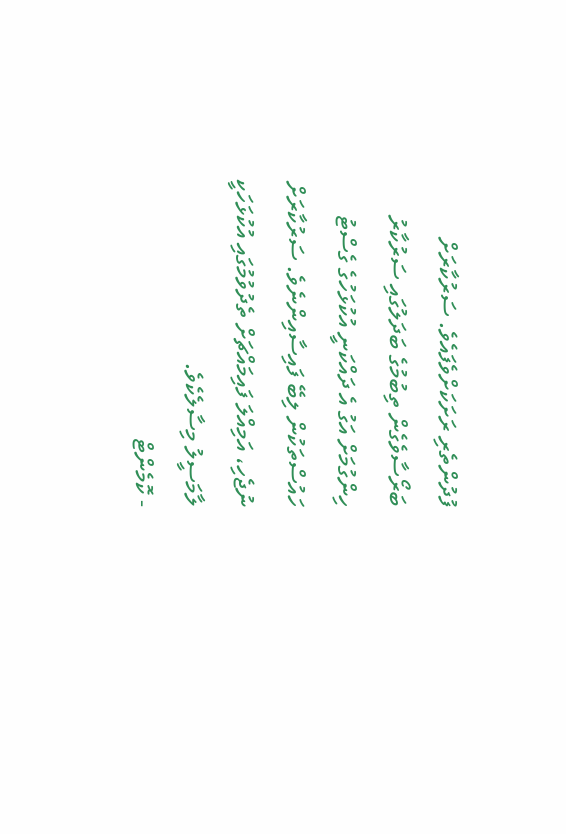ފުދުންތެރި ރަށަކަށްވެފައެވެ. ސަރުކާރަށް ބަރޯސާވެގެން ތިބުމުގެ ބަދަލުގައި ސަރުކާރު ހިންގުމަށް އަގު އެ ދައްކަނީ އުކުޅަހުގެ ގެސްޓު ހައުސްތަކުން ލިބޭ ފައިސާއިންނެވެ. ސަރުކާރަށް ނުޖެހި، އަމިއްލަ ފައިމައްޗަށް ތެދުވުމުގައި އުކުޅަހަކީ ލާމަސީލު މިސާލެކެވެ.
- ކޮމެންޓް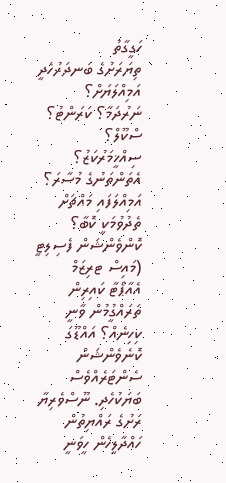ހަގީގާތު
ތިޔަރަށުގެ ބަނދަރުހެދީ އަމިއްލަޔަށް؟ ނަރުދަމާ؟ ކަރަންޓު؟ ސްކޫލް؟ ސިއްޚީމަރުކަޒު؟ އެތަންތަނުގެ މުސާރަ؟ އަމިއްލަފައި މައްޗަށް ތެދުވުމަކީ ކޮބާ؟ ކޮންވެންޝަން ފެސިލިޓީ (މައިސް ޓރިޒަމް އެއާޕޯޓާ ކައިރިން ތަރައްގީުމުން ވާނީ ކިހިނެއް؟ އައްޑޫގަ ކޮނެވެންޝަން ސެންޓަރެއްވެސް ބަޔަކުހެދި. ނޫސްވެރިޔާ ރަށުގެ ރައްޔިތުން ހައްދާލީހެން ހީވަނީ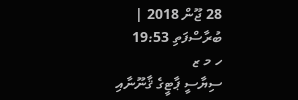28 ޖޫން 2018 | ބުރާސްފަތި 19:53
ހ މ ޒ
ސިޔާސީ ޕާޓީގެ ޤާނޫނާއި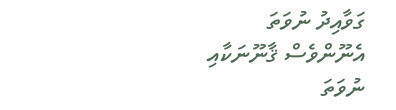ގަވާއިދު ނުވަތަ އެނޫންވެސް ޤާނޫނަކާއި ނުވަތަ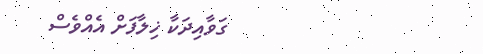ގަވާއިދަކާ ޚިލާފަށް އެއްވެސް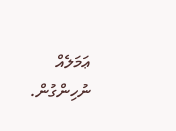ޢަމަލެއް ނުހިންގުން.